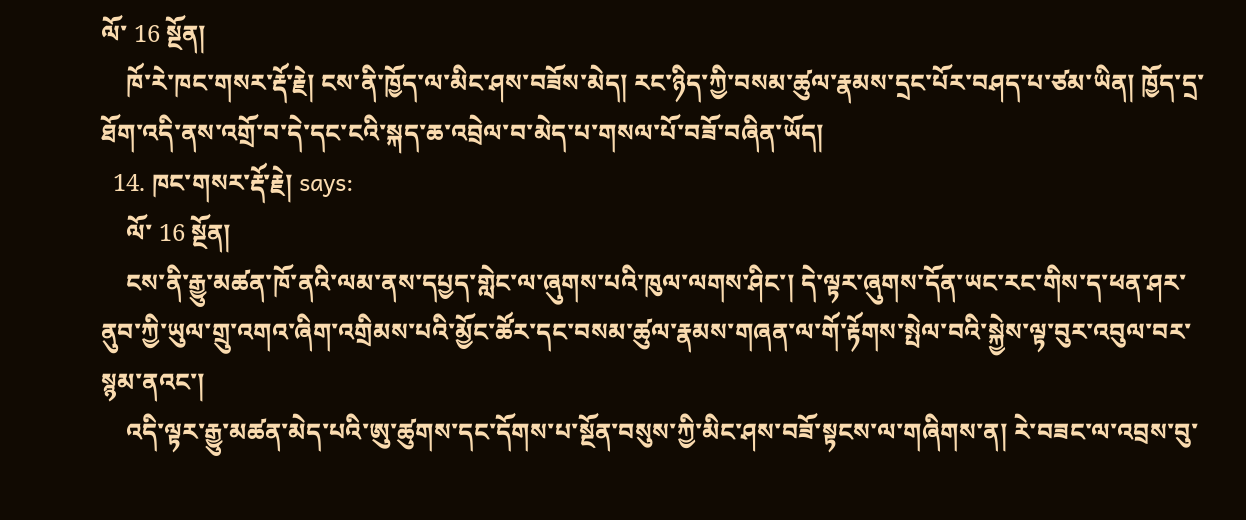ལོ་ 16 སྔོན།
    ཁོ་རེ་ཁང་གསར་རྡོ་རྗེ། ངས་ནི་ཁྱོད་ལ་མིང་ཤས་བཟོས་མེད། རང་ཉིད་ཀྱི་བསམ་ཚུལ་རྣམས་དྲང་པོར་བཤད་པ་ཙམ་ཡིན། ཁྱོད་དྲ་ཐོག་འདི་ནས་འགྲོ་བ་དེ་དང་ངའི་སྐད་ཆ་འབྲེལ་བ་མེད་པ་གསལ་པོ་བཟོ་བཞིན་ཡོད།
  14. ཁང་གསར་རྡོ་རྗེ། says:
    ལོ་ 16 སྔོན།
    ངས་ནི་རྒྱུ་མཚན་ཁོ་ནའི་ལམ་ནས་དཔྱད་གླེང་ལ་ཞུགས་པའི་ཁུལ་ལགས་ཤིང་། དེ་ལྟར་ཞུགས་དོན་ཡང་རང་གིས་ད་ཕན་ཤར་ནུབ་ཀྱི་ཡུལ་གྲུ་འགའ་ཞིག་འགྲིམས་པའི་མྱོང་ཚོར་དང་བསམ་ཚུལ་རྣམས་གཞན་ལ་གོ་རྟོགས་སྤེལ་བའི་སྐྱེས་ལྟ་བུར་འབུལ་བར་སྙམ་ནའང་།
    འདི་ལྟར་རྒྱུ་མཚན་མེད་པའི་ཨུ་ཚུགས་དང་དོགས་པ་སྔོན་བསུས་ཀྱི་མིང་ཤས་བཟོ་སྟངས་ལ་གཞིགས་ན། རེ་བཟང་ལ་འབྲས་བུ་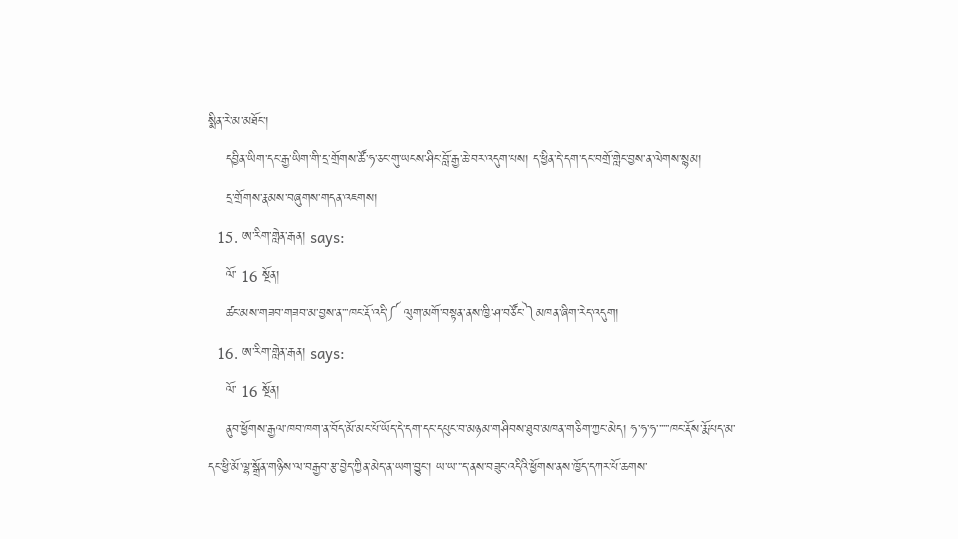སྨིན་རེ་མ་མཐོང་།
    དབྱིན་ཡིག་དང་རྒྱ་ཡིག་གི་དྲ་གྲོགས་ཚོ་ཧ་ཅང་གུ་ཡངས་ཤིང་བློ་རྒྱ་ཆེ་བར་འདུག་པས། ད་ཕྱིན་དེ་དག་དང་བགྲོ་གླེང་བྱས་ན་ལེགས་སྙམ།
    དྲ་གྲོགས་རྣམས་བཞུགས་གདན་འཇགས།
  15. ཨ་རིག་གླེན་རྒན། says:
    ལོ་ 16 སྔོན།
    ཚང་མས་གཟབ་གཟབ་མ་བྱས་ན་་་ཁང་རྡོ་འདི་༼ ལུག་མགོ་བསྟན་ནས་ཁྱི་ཤ་བཙོང་༽མཁན་ཞིག་རེད་འདུག།
  16. ཨ་རིག་གླེན་རྒན། says:
    ལོ་ 16 སྔོན།
    ནུབ་ཕྱོགས་རྒྱལ་ཁབ་ཁག་ན་བོད་མོ་མང་པོ་ཡོད་དེ་དག་དང་དཔུང་བ་མཉམ་གཤིབས་ཐུབ་མཁན་གཅིག་ཀྱང་མེད། ཧ་ཧ་ཧ་་་་་་ཁང་རྡོས་རྨོ་པད་མ་དང་ཕྱི་མོ་ལྷ་སྒྲོན་གཉིས་ལ་བརྒྱབ་རྩ་བྱེད་ཀྱིན་མེད་ན་ཡག་བྱུང་། ཡ་ཡ་་་ད་ནས་བཟུང་འདིའི་ཕྱོགས་ནས་ཁྱོད་དཀར་པོ་ཆགས་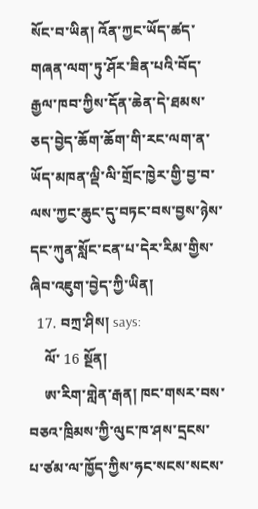སོང་བ་ཡིན། འོན་ཀྱང་ཡོད་ཚད་གཞན་ལག་ཏུ་ཤོར་ཟིན་པའི་བོད་རྒྱལ་ཁབ་ཀྱིས་དོན་ཆེན་དེ་ཐམས་ཅད་བྱེད་ཆོག་ཆོག་གི་རང་ལག་ན་ཡོད་མཁན་ལྡི་ལི་གྲོང་ཁྱེར་གྱི་བྱ་བ་ལས་ཀྱང་ཆུང་དུ་བཏང་བས་བྱས་ཉེས་དང་ཀུན་སློང་ངན་པ་དེར་རིམ་གྱིས་ཞིབ་འཇུག་བྱེད་ཀྱི་ཡིན།
  17. བཀྲ་ཤིས། says:
    ལོ་ 16 སྔོན།
    ཨ་རིག་གླེན་རྒན། ཁང་གསར་བས་བཅའ་ཁྲིམས་ཀྱི་ལུང་ཁ་ཤས་དྲངས་པ་ཙམ་ལ་ཁྱོད་ཀྱིས་ཧང་སངས་སངས་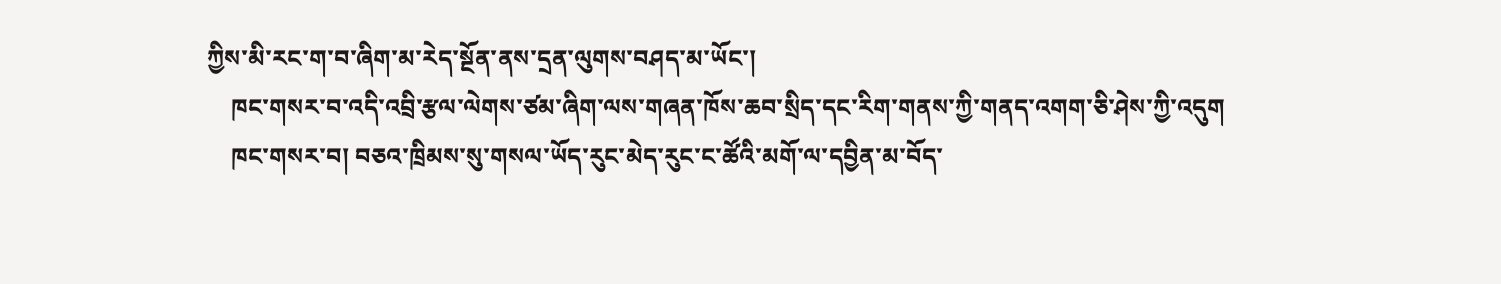ཀྱིས་མི་རང་ག་བ་ཞིག་མ་རེད་སྔོན་ནས་དྲན་ལུགས་བཤད་མ་ཡོང་།
    ཁང་གསར་བ་འདི་འབྲི་རྩལ་ལེགས་ཙམ་ཞིག་ལས་གཞན་ཁོས་ཆབ་སྲིད་དང་རིག་གནས་ཀྱི་གནད་འགག་ཅི་ཤེས་ཀྱི་འདུག
    ཁང་གསར་བ། བཅའ་ཁྲིམས་སུ་གསལ་ཡོད་རུང་མེད་རུང་ང་ཚོའི་མགོ་ལ་དབྱིན་མ་བོད་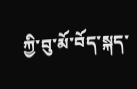ཀྱི་བུ་མོ་བོད་སྐད་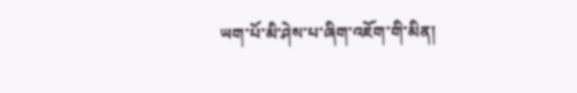ཡག་པོ་མི་ཤེས་པ་ཞིག་འཇོག་གི་མིན།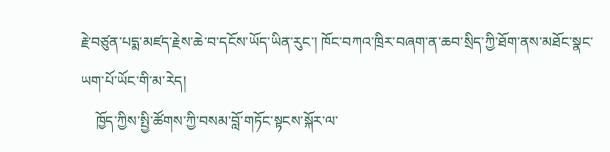རྗེ་བཙུན་པདྨ་མཛད་རྗེས་ཆེ་བ་དངོས་ཡོད་ཡིན་རུང་། ཁོང་བཀའ་ཁྲིར་བཞག་ན་ཆབ་སྲིད་ཀྱི་ཐོག་ནས་མཐོང་སྣང་ཡག་པོ་ཡོང་གི་མ་རེད།
    ཁྱོད་ཀྱིས་སྤྱི་ཚོགས་ཀྱི་བསམ་བློ་གཏོང་སྟངས་སྐོར་ལ་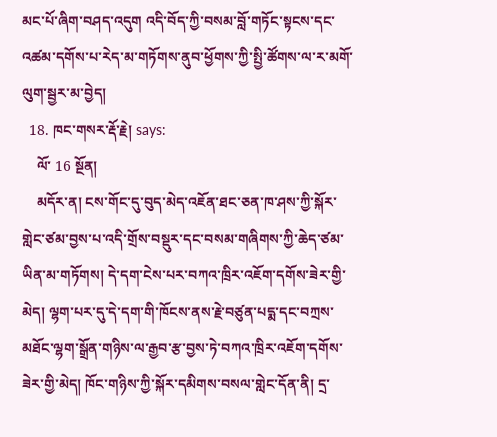མང་པོ་ཞིག་བཤད་འདུག འདི་བོད་ཀྱི་བསམ་བློ་གཏོང་སྟངས་དང་འཚམ་དགོས་པ་རེད་མ་གཏོགས་ནུབ་ཕྱོགས་ཀྱི་སྤྱི་ཚོགས་ལ་ར་མགོ་ལུག་སྦྱར་མ་བྱེད།
  18. ཁང་གསར་རྡོ་རྗེ། says:
    ལོ་ 16 སྔོན།
    མདོར་ན། ངས་གོང་དུ་བུད་མེད་འཇོན་ཐང་ཅན་ཁ་ཤས་ཀྱི་སྐོར་གླེང་ཙམ་བྱས་པ་འདི་གྲོས་བསྡུར་དང་བསམ་གཞིགས་ཀྱི་ཆེད་ཙམ་ཡིན་མ་གཏོགས། དེ་དག་ངེས་པར་བཀའ་ཁྲིར་འཇོག་དགོས་ཟེར་གྱི་མེད། ལྷག་པར་དུ་དེ་དག་གི་ཁོངས་ནས་རྗེ་བཙུན་པདྨ་དང་བཀྲས་མཐོང་ལྷག་སྒྲོན་གཉིས་ལ་རྒྱབ་རྩ་བྱས་ཏེ་བཀའ་ཁྲིར་འཇོག་དགོས་ཟེར་གྱི་མེད། ཁོང་གཉིས་ཀྱི་སྐོར་དམིགས་བསལ་གླེང་དོན་ནི། དྲ་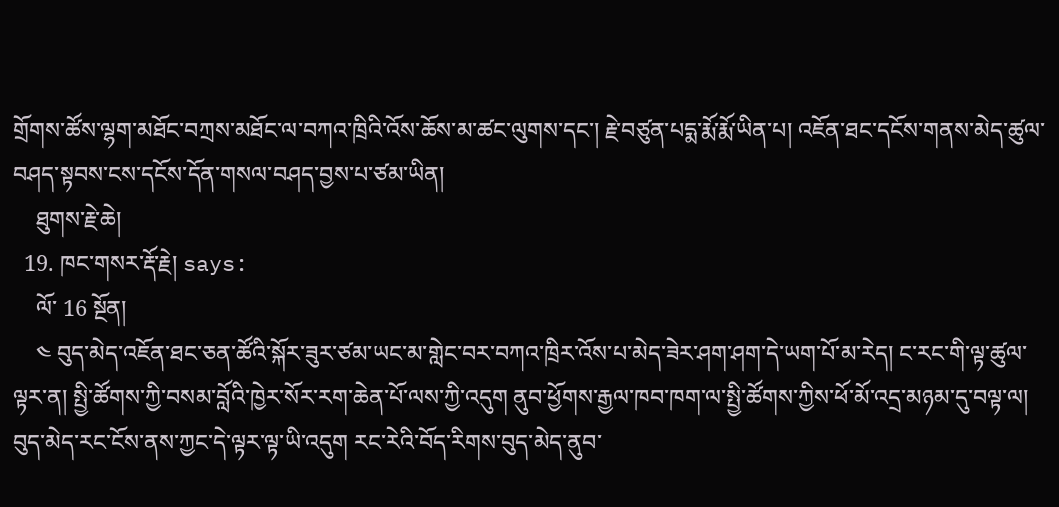གྲོགས་ཚོས་ལྷག་མཐོང་བཀྲས་མཐོང་ལ་བཀའ་ཁྲིའི་འོས་ཆོས་མ་ཚང་ལུགས་དང་། རྗེ་བཙུན་པདྨ་རྨོ་རྨོ་ཡིན་པ། འཇོན་ཐང་དངོས་གནས་མེད་ཚུལ་བཤད་སྟབས་ངས་དངོས་དོན་གསལ་བཤད་བྱས་པ་ཙམ་ཡིན།
    ཐུགས་རྗེ་ཆེ།
  19. ཁང་གསར་རྡོ་རྗེ། says:
    ལོ་ 16 སྔོན།
    ༤ བུད་མེད་འཇོན་ཐང་ཅན་ཚོའི་སྐོར་ཟུར་ཙམ་ཡང་མ་གླེང་བར་བཀའ་ཁྲིར་འོས་པ་མེད་ཟེར་ཤག་ཤག་དེ་ཡག་པོ་མ་རེད། ང་རང་གི་ལྟ་ཚུལ་ལྟར་ན། སྤྱི་ཚོགས་ཀྱི་བསམ་བློའི་ཁྱེར་སོར་རག་ཆེན་པོ་ལས་ཀྱི་འདུག ནུབ་ཕྱོགས་རྒྱལ་ཁབ་ཁག་ལ་སྤྱི་ཚོགས་ཀྱིས་ཕོ་མོ་འདྲ་མཉམ་དུ་བལྟ་ལ། བུད་མེད་རང་ངོས་ནས་ཀྱང་དེ་ལྟར་ལྟ་ཡི་འདུག རང་རེའི་བོད་རིགས་བུད་མེད་ནུབ་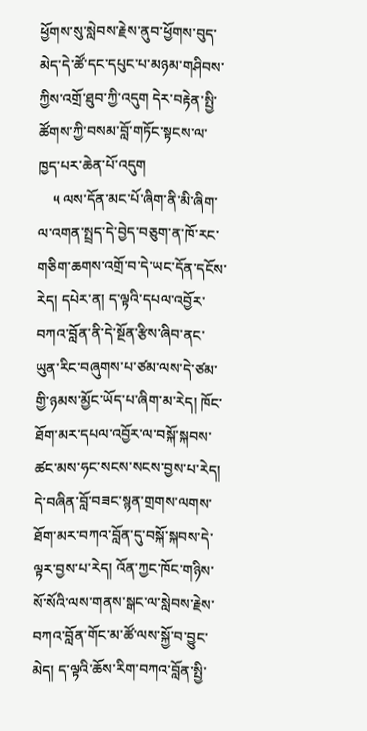ཕྱོགས་སུ་སླེབས་རྗེས་ནུབ་ཕྱོགས་བུད་མེད་དེ་ཚོ་དང་དཔུང་པ་མཉམ་གཤིབས་ཀྱིས་འགྲོ་ཐུབ་ཀྱི་འདུག དེར་བརྟེན་སྤྱི་ཚོགས་ཀྱི་བསམ་བློ་གཏོང་སྟངས་ལ་ཁྱད་པར་ཆེན་པོ་འདུག
    ༥ ལས་དོན་མང་པོ་ཞིག་ནི་མི་ཞིག་ལ་འགན་སྤྲད་དེ་བྱེད་བཅུག་ན་ཁོ་རང་གཅིག་ཆགས་འགྲོ་བ་དེ་ཡང་དོན་དངོས་རེད། དཔེར་ན། ད་ལྟའི་དཔལ་འབྱོར་བཀའ་བློན་ནི་དེ་སྔོན་རྩིས་ཞིབ་ནང་ཡུན་རིང་བཞུགས་པ་ཙམ་ལས་དེ་ཙམ་གྱི་ཉམས་མྱོང་ཡོད་པ་ཞིག་མ་རེད། ཁོང་ཐོག་མར་དཔལ་འབྱོར་ལ་བསྐོ་སྐབས་ཚང་མས་ཧང་སངས་སངས་བྱས་པ་རེད། དེ་བཞིན་བློ་བཟང་སྙན་གྲགས་ལགས་ཐོག་མར་བཀའ་བློན་དུ་བསྐོ་སྐབས་དེ་ལྟར་བྱས་པ་རེད། འོན་ཀྱང་ཁོང་གཉིས་སོ་སོའི་ལས་གནས་སྒང་ལ་སླེབས་རྗེས་བཀའ་བློན་གོང་མ་ཚོ་ལས་སྐྱོ་བ་བྱུང་མེད། ད་ལྟའི་ཆོས་རིག་བཀའ་བློན་སྤྱི་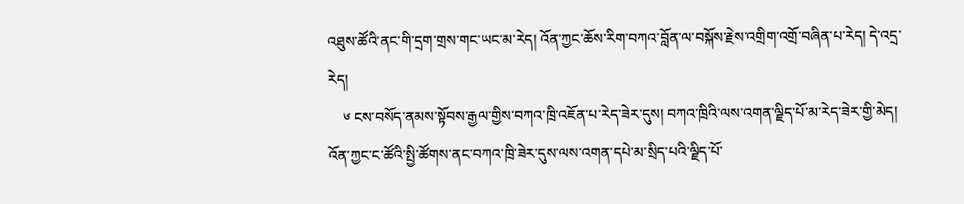འཐུས་ཚོའི་ནང་གི་དྲག་གྲས་གང་ཡང་མ་རེད། འོན་ཀྱང་ཆོས་རིག་བཀའ་བློན་ལ་བསྐོས་རྗེས་འགྲིག་འགྲོ་བཞིན་པ་རེད། དེ་འདྲ་རེད།
    ༦ ངས་བསོད་ནམས་སྟོབས་རྒྱལ་གྱིས་བཀའ་ཁྲི་འཇོན་པ་རེད་ཟེར་དུས། བཀའ་ཁྲིའི་ལས་འགན་ལྗིད་པོ་མ་རེད་ཟེར་གྱི་མེད། འོན་ཀྱང་ང་ཚོའི་སྤྱི་ཚོགས་ནང་བཀའ་ཁྲི་ཟེར་དུས་ལས་འགན་དཔེ་མ་སྲིད་པའི་ལྗིད་པོ་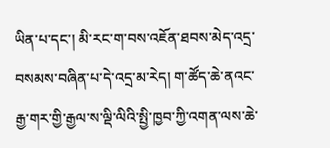ཡིན་པ་དང་། མི་རང་ག་བས་འཇོན་ཐབས་མེད་འདྲ་བསམས་བཞིན་པ་དེ་འདྲ་མ་རེད། ག་ཚོད་ཆེ་ནའང་རྒྱ་གར་གྱི་རྒྱལ་ས་ལྡི་ལིའི་སྤྱི་ཁྱབ་ཀྱི་འགན་ལས་ཆེ་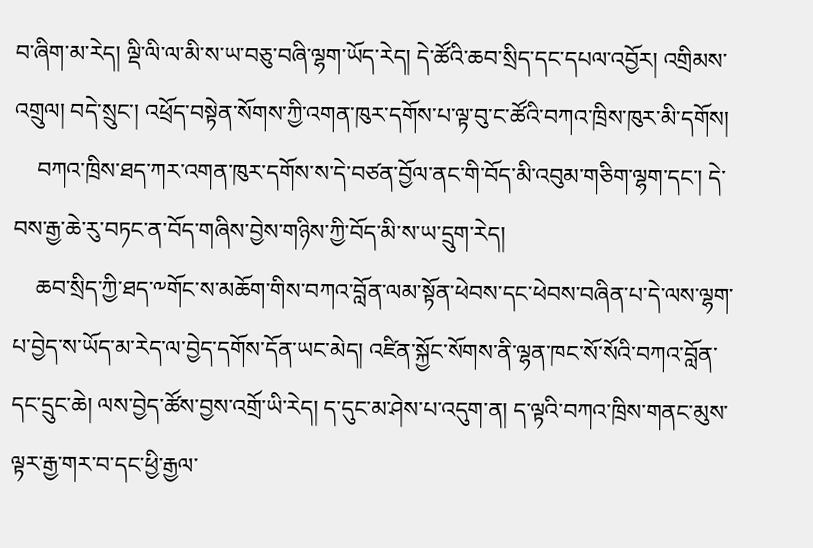བ་ཞིག་མ་རེད། ལྡི་ལི་ལ་མི་ས་ཡ་བཅུ་བཞི་ལྷག་ཡོད་རེད། དེ་ཚོའི་ཆབ་སྲིད་དང་དཔལ་འབྱོར། འགྲིམས་འགྲུལ། བདེ་སྲུང་། འཕྲོད་བསྟེན་སོགས་ཀྱི་འགན་ཁུར་དགོས་པ་ལྟ་བུ་ང་ཚོའི་བཀའ་ཁྲིས་ཁུར་མི་དགོས།
    བཀའ་ཁྲིས་ཐད་ཀར་འགན་ཁུར་དགོས་ས་དེ་བཙན་བྱོལ་ནང་གི་བོད་མི་འབུམ་གཅིག་ལྷག་དང་། དེ་བས་རྒྱ་ཆེ་རུ་བཏང་ན་བོད་གཞིས་བྱེས་གཉིས་ཀྱི་བོད་མི་ས་ཡ་དྲུག་རེད།
    ཆབ་སྲིད་ཀྱི་ཐད་༸གོང་ས་མཆོག་གིས་བཀའ་བློན་ལམ་སྟོན་ཕེབས་དང་ཕེབས་བཞིན་པ་དེ་ལས་ལྷག་པ་བྱེད་ས་ཡོད་མ་རེད་ལ་བྱེད་དགོས་དོན་ཡང་མེད། འཛིན་སྐྱོང་སོགས་ནི་ལྷན་ཁང་སོ་སོའི་བཀའ་བློན་དང་དྲུང་ཆེ། ལས་བྱེད་ཚོས་བྱས་འགྲོ་ཡི་རེད། ད་དུང་མ་ཤེས་པ་འདུག་ན། ད་ལྟའི་བཀའ་ཁྲིས་གནང་མུས་ལྟར་རྒྱ་གར་བ་དང་ཕྱི་རྒྱལ་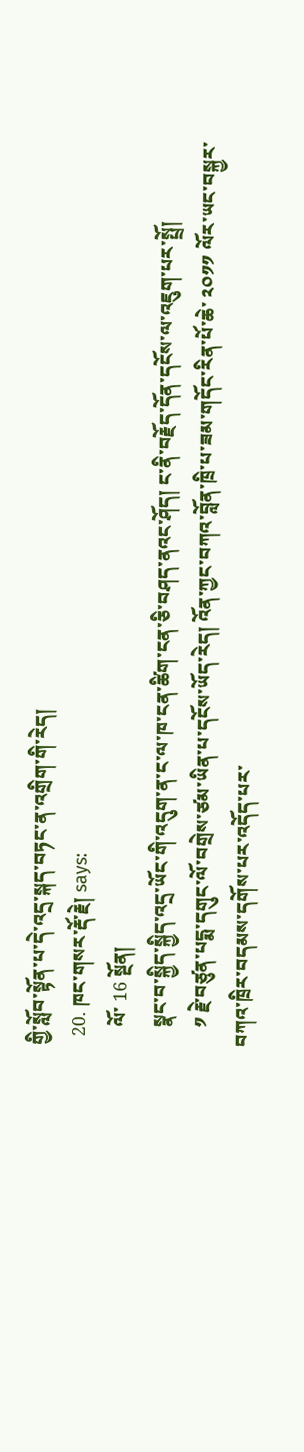གྱི་སློབ་སྟོན་པ་དེ་འདྲ་སྐད་བཏང་ན་འགྲིག་གི་རེད།
  20. ཁང་གསར་རྡོ་རྗེ། says:
    ལོ་ 16 སྔོན།
    སྣང་བ་སྐྱིད་སྐྱིད་འདྲ་ཡོང་གི་འདུག་ན་ང་ལ་ཁ་ངན་ཚིག་ངན་ཅི་བཤད་ནའང་ཤོད། ང་ནི་བརྗོད་དོན་དངོས་ལ་འཇུག་པར་སྤྲོ།
    ༡ རྗེ་བཙུན་པདྨ་དགུང་ལོ་བགྲེས་ཙམ་ཡིན་པ་དངོས་ཡོད་རེད། འོན་ཀྱང་བཀའ་བློན་ཁྲི་པ་ཟམ་གདོང་རིན་པོ་ཆེ་ ༢༠༡༡ ལོར་ཡང་བསྐྱར་བཀའ་ཁྲིར་བདམས་དགོས་པར་འདོད་པར་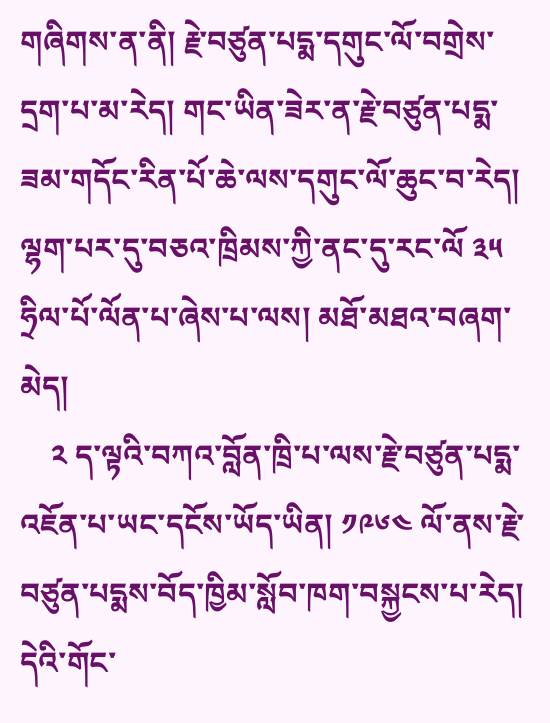གཞིགས་ན་ནི། རྗེ་བཙུན་པདྨ་དགུང་ལོ་བགྲེས་དྲག་པ་མ་རེད། གང་ཡིན་ཟེར་ན་རྗེ་བཙུན་པདྨ་ཟམ་གདོང་རིན་པོ་ཆེ་ལས་དགུང་ལོ་ཆུང་བ་རེད། ལྷག་པར་དུ་བཅའ་ཁྲིམས་ཀྱི་ནང་དུ་རང་ལོ ༣༥ ཧྲིལ་པོ་ལོན་པ་ཞེས་པ་ལས། མཐོ་མཐའ་བཞག་མེད།
    ༢ ད་ལྟའི་བཀའ་བློན་ཁྲི་པ་ལས་རྗེ་བཙུན་པདྨ་འཇོན་པ་ཡང་དངོས་ཡོད་ཡིན། ༡༩༦༤ ལོ་ནས་རྗེ་བཙུན་པདྨས་བོད་ཁྱིམ་སློབ་ཁག་བསྐྱངས་པ་རེད། དེའི་གོང་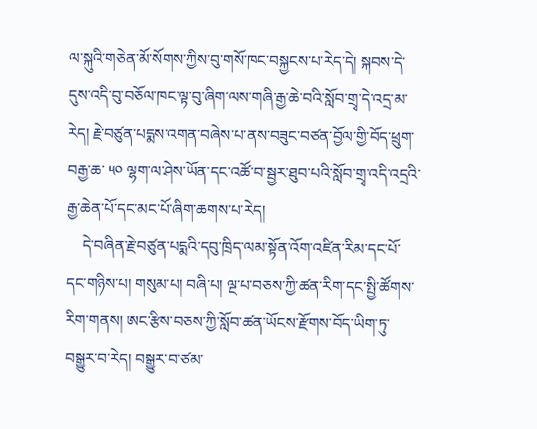ལ་སྐུའི་གཅེན་མོ་སོགས་ཀྱིས་བུ་གསོ་ཁང་བསྐྱངས་པ་རེད་དེ། སྐབས་དེ་དུས་འདི་བུ་བཅོལ་ཁང་ལྟ་བུ་ཞིག་ལས་གཞི་རྒྱ་ཆེ་བའི་སློབ་གྲྭ་དེ་འདྲ་མ་རེད། རྗེ་བཙུན་པདྨས་འགན་བཞེས་པ་ནས་བཟུང་བཙན་བྱོལ་གྱི་བོད་ཕྲུག་བརྒྱ་ཆ་ ༥༠ ལྷག་ལ་ཤེས་ཡོན་དང་འཚོ་བ་སྦྱར་ཐུབ་པའི་སློབ་གྲྭ་འདི་འདྲའི་རྒྱ་ཆེན་པོ་དང་མང་པོ་ཞིག་ཆགས་པ་རེད།
    དེ་བཞིན་རྗེ་བཙུན་པདྨའི་དབུ་ཁྲིད་ལམ་སྟོན་འོག་འཛིན་རིམ་དང་པོ་དང་གཉིས་པ། གསུམ་པ། བཞི་པ། ལྔ་པ་བཅས་ཀྱི་ཚན་རིག་དང་སྤྱི་ཚོགས་རིག་གནས། ཨང་རྩིས་བཅས་ཀྱི་སློབ་ཚན་ཡོངས་རྫོགས་བོད་ཡིག་ཏུ་བསྒྱུར་བ་རེད། བསྒྱུར་བ་ཙམ་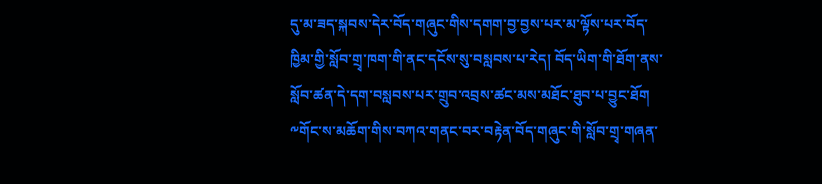དུ་མ་ཟད་སྐབས་དེར་བོད་གཞུང་གིས་དགག་བྱ་བྱས་པར་མ་ལྟོས་པར་བོད་ཁྱིམ་གྱི་སློབ་གྲྭ་ཁག་གི་ནང་དངོས་སུ་བསླབས་པ་རེད། བོད་ཡིག་གི་ཐོག་ནས་སློབ་ཚན་དེ་དག་བསླབས་པར་གྲུབ་འབྲས་ཚང་མས་མཐོང་ཐུབ་པ་བྱུང་ཐོག ༸གོང་ས་མཆོག་གིས་བཀའ་གནང་བར་བརྟེན་བོད་གཞུང་གི་སློབ་གྲྭ་གཞན་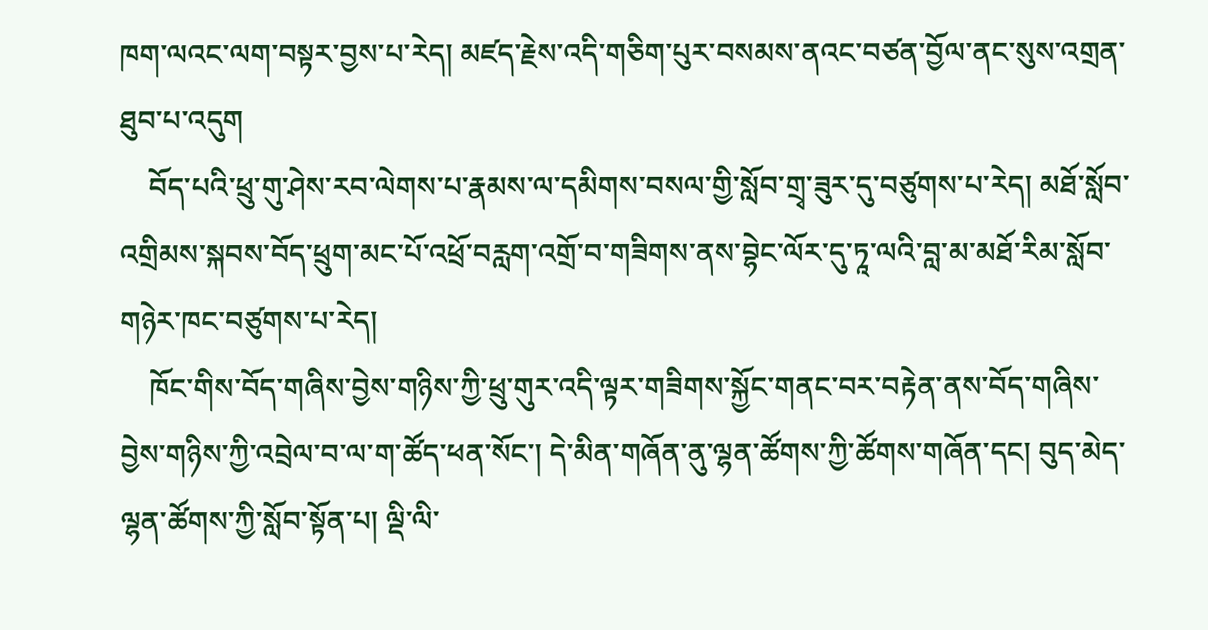ཁག་ལའང་ལག་བསྟར་བྱས་པ་རེད། མཛད་རྗེས་འདི་གཅིག་པུར་བསམས་ནའང་བཙན་བྱོལ་ནང་སུས་འགྲན་ཐུབ་པ་འདུག
    བོད་པའི་ཕྲུ་གུ་ཤེས་རབ་ལེགས་པ་རྣམས་ལ་དམིགས་བསལ་གྱི་སློབ་གྲྭ་ཟུར་དུ་བཙུགས་པ་རེད། མཐོ་སློབ་འགྲིམས་སྐབས་བོད་ཕྲུག་མང་པོ་འཕྲོ་བརླག་འགྲོ་བ་གཟིགས་ནས་བྷེང་ལོར་དུ་ཏཱ་ལའི་བླ་མ་མཐོ་རིམ་སློབ་གཉེར་ཁང་བཙུགས་པ་རེད།
    ཁོང་གིས་བོད་གཞིས་བྱེས་གཉིས་ཀྱི་ཕྲུ་གུར་འདི་ལྟར་གཟིགས་སྐྱོང་གནང་བར་བརྟེན་ནས་བོད་གཞིས་བྱེས་གཉིས་ཀྱི་འབྲེལ་བ་ལ་ག་ཚོད་ཕན་སོང་། དེ་མིན་གཞོན་ནུ་ལྷན་ཚོགས་ཀྱི་ཚོགས་གཞོན་དང། བུད་མེད་ལྷན་ཚོགས་ཀྱི་སློབ་སྟོན་པ། ལྡི་ལི་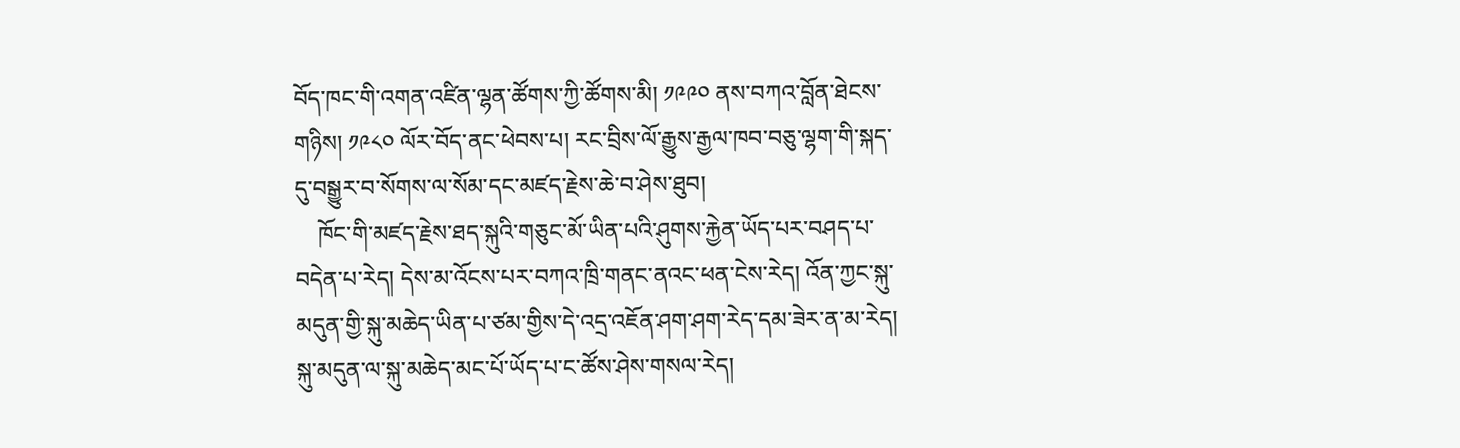བོད་ཁང་གི་འགན་འཛིན་ལྷན་ཚོགས་ཀྱི་ཚོགས་མི། ༡༩༩༠ ནས་བཀའ་བློན་ཐེངས་གཉིས། ༡༩༨༠ ལོར་བོད་ནང་ཕེབས་པ། རང་བྲིས་ལོ་རྒྱུས་རྒྱལ་ཁབ་བཅུ་ལྷག་གི་སྐད་དུ་བསྒྱུར་བ་སོགས་ལ་སོམ་དང་མཛད་རྗེས་ཆེ་བ་ཤེས་ཐུབ།
    ཁོང་གི་མཛད་རྗེས་ཐད་སྐུའི་གཅུང་མོ་ཡིན་པའི་ཤུགས་རྐྱེན་ཡོད་པར་བཤད་པ་བདེན་པ་རེད། དེས་མ་འོངས་པར་བཀའ་ཁྲི་གནང་ནའང་ཕན་ངེས་རེད། འོན་ཀྱང་སྐུ་མདུན་གྱི་སྐུ་མཆེད་ཡིན་པ་ཙམ་གྱིས་དེ་འདྲ་འཇོན་ཤག་ཤག་རེད་དམ་ཟེར་ན་མ་རེད། སྐུ་མདུན་ལ་སྐུ་མཆེད་མང་པོ་ཡོད་པ་ང་ཚོས་ཤེས་གསལ་རེད།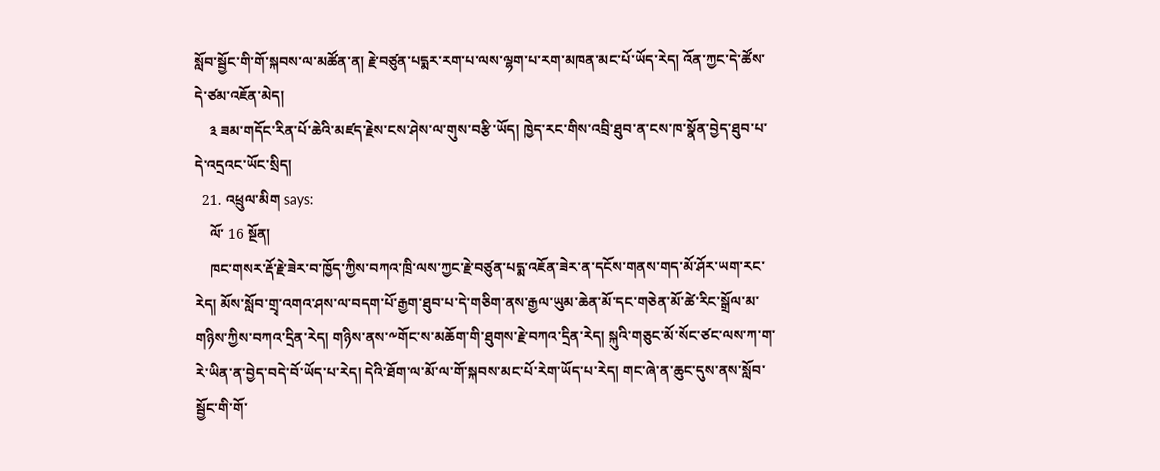སློབ་སྦྱོང་གི་གོ་སྐབས་ལ་མཚོན་ན། རྗེ་བཙུན་པདྨར་རག་པ་ལས་ལྷག་པ་རག་མཁན་མང་པོ་ཡོད་རེད། འོན་ཀྱང་དེ་ཚོས་དེ་ཙམ་འཇོན་མེད།
    ༣ ཟམ་གདོང་རིན་པོ་ཆེའི་མཛད་རྗེས་ངས་ཤེས་ལ་གུས་བརྩི་ཡོད། ཁྱེད་རང་གིས་འབྲི་ཐུབ་ན་ངས་ཁ་སྣོན་བྱེད་ཐུབ་པ་དེ་འདྲའང་ཡོང་སྲིད།
  21. འཕྲུལ་མིག says:
    ལོ་ 16 སྔོན།
    ཁང་གསར་རྡོ་རྗེ་ཟེར་བ་ཁྱོད་ཀྱིས་བཀའ་ཁྲི་ལས་ཀྱང་རྗེ་བཙུན་པདྨ་འཇོན་ཟེར་ན་དངོས་གནས་གད་མོ་ཤོར་ཡག་རང་རེད། མོས་སློབ་གྲྭ་འགའ་ཤས་ལ་བདག་པོ་རྒྱག་ཐུབ་པ་དེ་གཅིག་ནས་རྒྱལ་ཡུམ་ཆེན་མོ་དང་གཅེན་མོ་ཚེ་རིང་སྒྲོལ་མ་གཉིས་ཀྱིས་བཀའ་དྲིན་རེད། གཉིས་ནས་༸གོང་ས་མཆོག་གི་ཐུགས་རྗེ་བཀའ་དྲིན་རེད། སྐུའི་གཅུང་མོ་སོང་ཙང་ལས་ཀ་ག་རེ་ཡིན་ན་བྱེད་བདེ་བོ་ཡོད་པ་རེད། དེའི་ཐོག་ལ་མོ་ལ་གོ་སྐབས་མང་པོ་རེག་ཡོད་པ་རེད། གང་ཞེ་ན་ཆུང་དུས་ནས་སློབ་སྦྱོང་གི་གོ་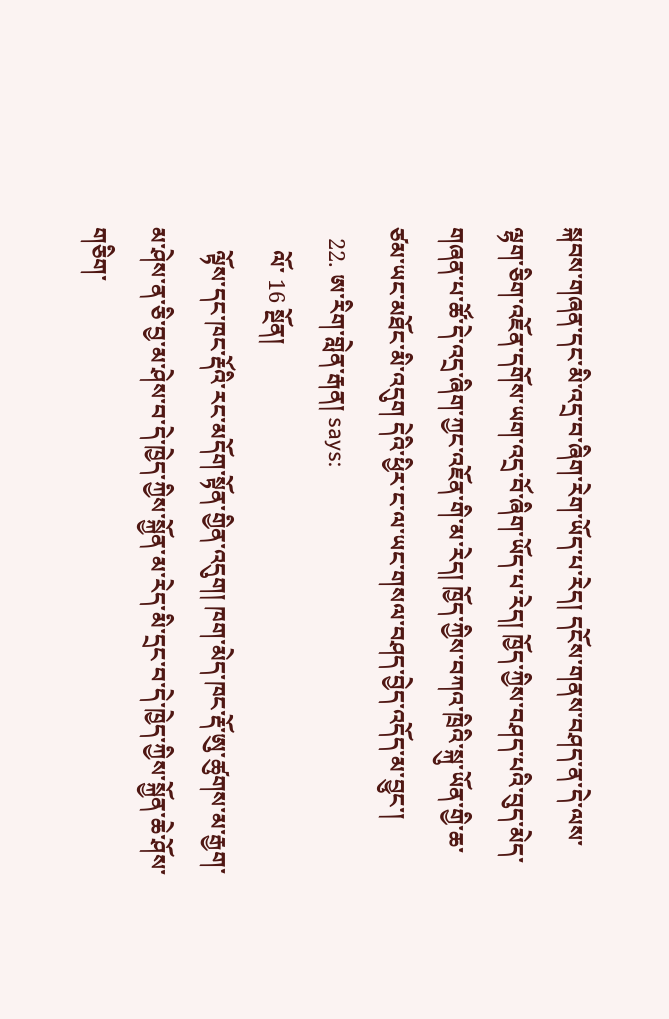སྐབས་གཞན་དང་མི་འདྲ་བ་ཞིག་རེག་ཡོད་པ་རེད། དངོས་གནས་བཤད་ན་དེ་ལས་ལྷག་ཅིག་འཇོན་དགོས་ཡག་འདྲ་བོ་ཞིག་ཡོད་པ་རེད། ཁྱོད་ཀྱིས་བཤད་པའི་བུད་མེད་གཞན་པ་ཚོ་དེ་འདྲ་ཞིག་ཀྱང་འཇོན་གི་མ་རེད། ཁྱོད་ཀྱིས་བཀའ་ཁྲིའི་སྐུ་ཡོན་གྱི་ཆ་ཙམ་ཡང་མཐོང་མི་འདུག དེའི་ཕྱིར་ང་ལ་ཡང་གསལ་བཤད་བྱེད་འདོད་མ་བྱུང་།
  22. ཨ་རིག་གླེན་རྒན། says:
    ལོ་ 16 སྔོན།
    ལྟོས་དང་ཁང་རྡོའི་རང་མདོག་སྟོན་གྱིན་འདུག། ཁག་མེད་ཁང་རྡོ་ཨུ་ཚུགས་མ་རྒྱག་མ་ཤེས་ན་ཅི་བྱ་མ་ཤེས་བ་དེ་ཁྱེད་ཀྱིས་སྐྱོན་མ་རེད་མི་དྲང་བ་དེ་ཁྱེད་ཀྱིས་སྐྱོན་ཆེ་ཤོས་གཅིག་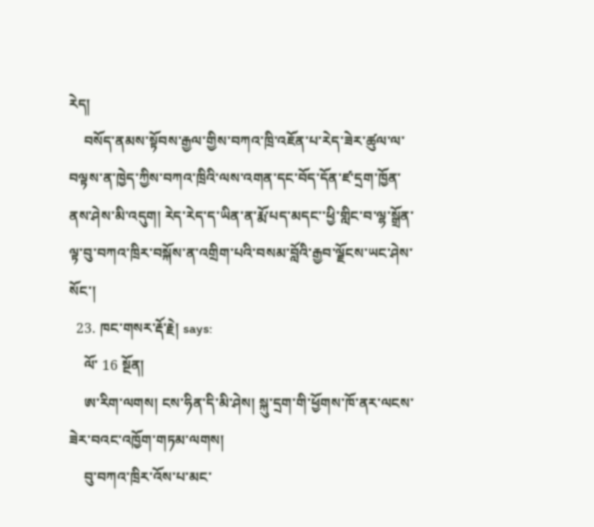རེད།
    བསོད་ནམས་སྟོབས་རྒྱལ་གྱིས་བཀའ་ཁྲི་འཇོན་པ་རེད་ཟེར་ཚུལ་ལ་བལྟས་ན་ཁྱེད་ཀྱིས་བཀའ་ཁྲིའི་ལས་འགན་དང་བོད་དོན་ཛ་དྲག་ཁྱོན་ནས་ཤེས་མི་འདུག། རེད་རེད་ད་ཡིན་ན་རྨོ་པད་མདང་་ཕྱི་གླིང་བ་ལྷ་སྒྲོན་ལྟ་བུ་བཀའ་ཁྲིར་བསྐོས་ན་འགྲིག་པའི་བསམ་བློའི་རྒྱབ་ལྗོངས་ཡང་ཤེས་སོང་།
  23. ཁང་གསར་རྡོ་རྗེ། says:
    ལོ་ 16 སྔོན།
    ཨ་རིག་ལགས། ངས་ཧིན་དི་མི་ཤེས། སྐུ་དྲག་གི་ཕྱོགས་ཁོ་ནར་ལངས་ཟེར་བའང་འཁྱོག་གཏམ་ལགས།
    བུ་བཀའ་ཁྲིར་འོས་པ་མང་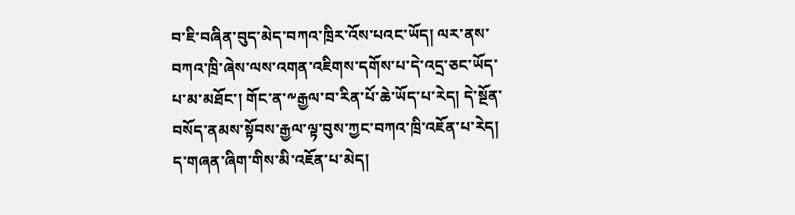བ་ཇི་བཞིན་བུད་མེད་བཀའ་ཁྲིར་འོས་པའང་ཡོད། ལར་ནས་བཀའ་ཁྲི་ཞེས་ལས་འགན་འཇིགས་དགོས་པ་དེ་འདྲ་ཅང་ཡོད་པ་མ་མཐོང་། གོང་ན་༸རྒྱལ་བ་རིན་པོ་ཆེ་ཡོད་པ་རེད། དེ་སྔོན་བསོད་ནམས་སྟོབས་རྒྱལ་ལྟ་བུས་ཀྱང་བཀའ་ཁྲི་འཇོན་པ་རེད། ད་གཞན་ཞིག་གིས་མི་འཇོན་པ་མེད།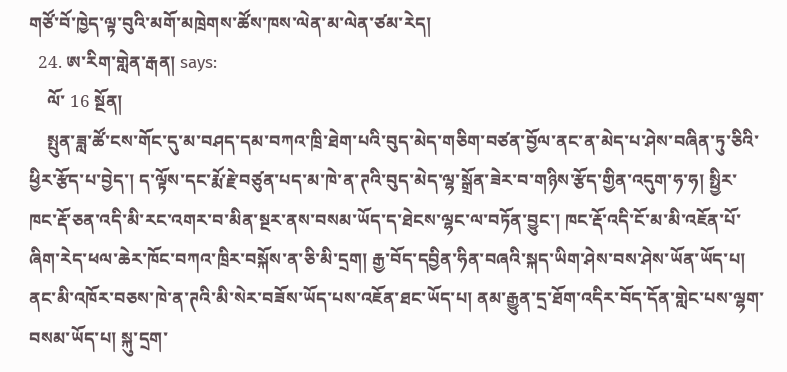གཙོ་བོ་ཁྱེད་ལྟ་བུའི་མགོ་མཁྲེགས་ཚོས་ཁས་ལེན་མ་ལེན་ཙམ་རེད།
  24. ཨ་རིག་གླེན་རྒན། says:
    ལོ་ 16 སྔོན།
    སྤུན་ཟླ་ཚོ་ངས་གོང་དུ་མ་བཤད་དམ་བཀའ་ཁྲི་ཐེག་པའི་བུད་མེད་གཅིག་བཙན་བྱོལ་ནང་ན་མེད་པ་ཤེས་བཞིན་ཏུ་ཅིའི་ཕྱིར་རྩོད་པ་བྱེད་། ད་ལྟོས་དང་རྨོ་རྗེ་བཙུན་པད་མ་ཁེ་ན་ཊའི་བུད་མེད་ལྷ་སྒྲོན་ཟེར་བ་གཉིས་རྩོད་གྱིན་འདུག་ཧ་ཧ། སྥྱིར་ཁང་རྡོ་ཅན་འདི་མི་རང་འགར་བ་མིན་སྔར་ནས་བསམ་ཡོད་ད་ཐེངས་ལྷང་ལ་བཏོན་བྱུང་། ཁང་རྡོ་འདི་ངོ་མ་མི་འཇོན་པོ་ཞིག་རེད་ཕལ་ཆེར་ཁོང་བཀའ་ཁྲིར་བསྐོས་ན་ཅི་མི་དྲག། རྒྱ་བོད་དབྱིན་ཧིན་བཞའི་སྐད་ཡིག་ཤེས་བས་ཤེས་ཡོན་ཡོད་པ། ནང་མི་འཁོར་བཅས་ཁེ་ན་ཊའི་མི་སེར་བཟོས་ཡོད་པས་འཇོན་ཐང་ཡོད་པ། ནམ་རྒྱུན་དྲ་ཐོག་འདིར་བོད་དོན་གླེང་པས་ལྷག་བསམ་ཡོད་པ། སྐུ་དྲག་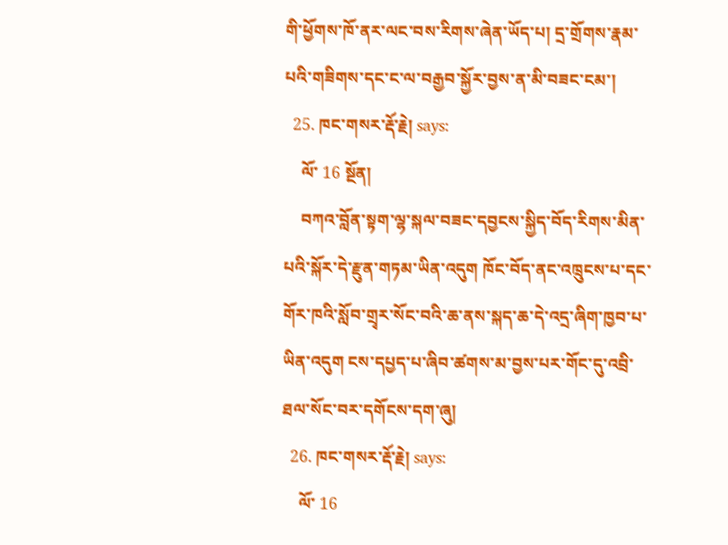གི་ཕྱོགས་ཁོ་ནར་ལང་བས་རིགས་ཞེན་ཡོད་པ། དྲ་གྲོགས་རྣམ་པའི་གཟིགས་དང་ང་ལ་བརྒྱབ་སྐྱོར་བྱས་ན་མི་བཟང་ངམ་།
  25. ཁང་གསར་རྡོ་རྗེ། says:
    ལོ་ 16 སྔོན།
    བཀའ་བློན་སྟག་ལྷ་སྐལ་བཟང་དབྱངས་སྐྱིད་བོད་རིགས་མིན་པའི་སྐོར་དེ་རྫུན་གཏམ་ཡིན་འདུག ཁོང་བོད་ནང་འཁྲུངས་པ་དང་གོར་ཁའི་སློབ་གྲྭར་སོང་བའི་ཆ་ནས་སྐད་ཆ་དེ་འདྲ་ཞིག་ཁྱབ་པ་ཡིན་འདུག ངས་དཔྱད་པ་ཞིབ་ཚགས་མ་བྱས་པར་གོང་དུ་འབྲི་ཐལ་སོང་བར་དགོངས་དག་ཞུ།
  26. ཁང་གསར་རྡོ་རྗེ། says:
    ལོ་ 16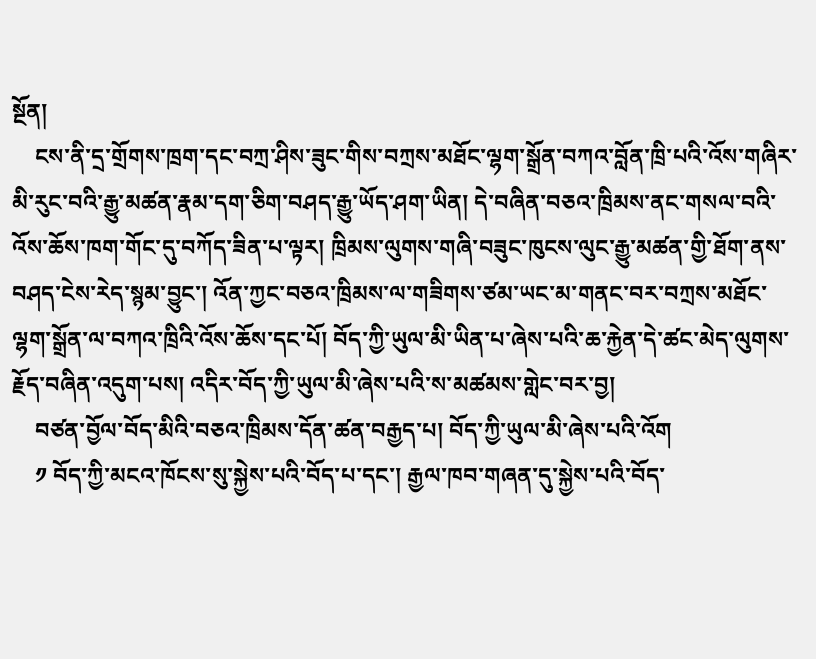སྔོན།
    ངས་ནི་དྲ་གྲོགས་ཁྲག་དང་བཀྲ་ཤིས་ཟུང་གིས་བཀྲས་མཐོང་ལྷག་སྒྲོན་བཀའ་བློན་ཁྲི་པའི་འོས་གཞིར་མི་རུང་བའི་རྒྱུ་མཚན་རྣམ་དག་ཅིག་བཤད་རྒྱུ་ཡོད་ཤག་ཡིན། དེ་བཞིན་བཅའ་ཁྲིམས་ནང་གསལ་བའི་འོས་ཆོས་ཁག་གོང་དུ་བཀོད་ཟིན་པ་ལྟར། ཁྲིམས་ལུགས་གཞི་བཟུང་ཁུངས་ལུང་རྒྱུ་མཚན་གྱི་ཐོག་ནས་བཤད་ངེས་རེད་སྙམ་བྱུང་། འོན་ཀྱང་བཅའ་ཁྲིམས་ལ་གཟིགས་ཙམ་ཡང་མ་གནང་བར་བཀྲས་མཐོང་ལྷག་སྒྲོན་ལ་བཀའ་ཁྲིའི་འོས་ཆོས་དང་པོ། བོད་ཀྱི་ཡུལ་མི་ཡིན་པ་ཞེས་པའི་ཆ་རྐྱེན་དེ་ཚང་མེད་ལུགས་རྗོད་བཞིན་འདུག་པས། འདིར་བོད་ཀྱི་ཡུལ་མི་ཞེས་པའི་ས་མཚམས་གླེང་བར་བྱ།
    བཙན་བྱོལ་བོད་མིའི་བཅའ་ཁྲིམས་དོན་ཚན་བརྒྱད་པ། བོད་ཀྱི་ཡུལ་མི་ཞེས་པའི་འོག
    ༡ བོད་ཀྱི་མངའ་ཁོངས་སུ་སྐྱེས་པའི་བོད་པ་དང་། རྒྱལ་ཁབ་གཞན་དུ་སྐྱེས་པའི་བོད་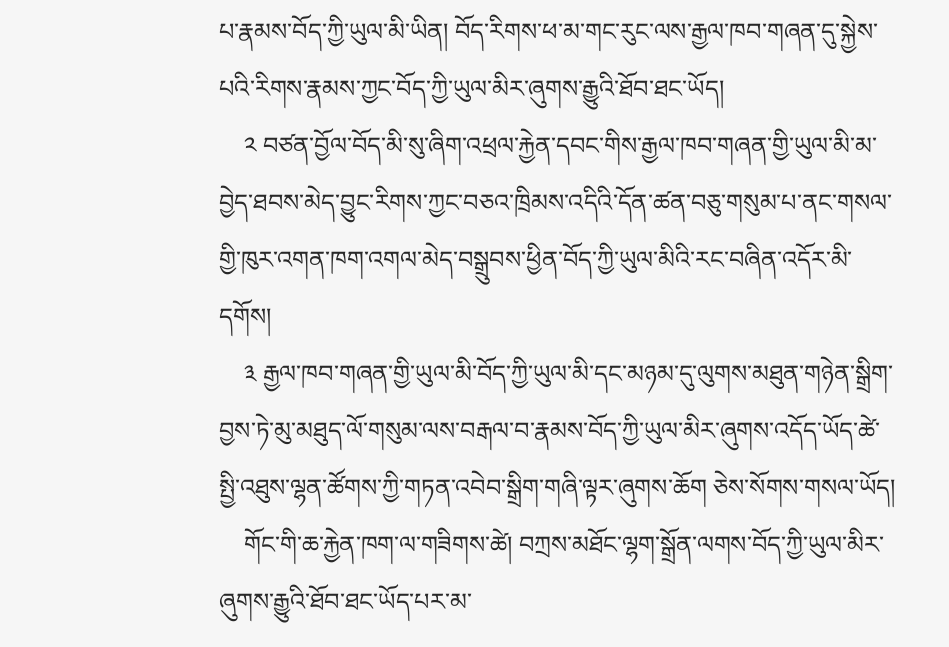པ་རྣམས་བོད་ཀྱི་ཡུལ་མི་ཡིན། བོད་རིགས་ཕ་མ་གང་རུང་ལས་རྒྱལ་ཁབ་གཞན་དུ་སྐྱེས་པའི་རིགས་རྣམས་ཀྱང་བོད་ཀྱི་ཡུལ་མིར་ཞུགས་རྒྱུའི་ཐོབ་ཐང་ཡོད།
    ༢ བཙན་བྱོལ་བོད་མི་སུ་ཞིག་འཕྲལ་རྐྱེན་དབང་གིས་རྒྱལ་ཁབ་གཞན་གྱི་ཡུལ་མི་མ་བྱེད་ཐབས་མེད་བྱུང་རིགས་ཀྱང་བཅའ་ཁྲིམས་འདིའི་དོན་ཚན་བཅུ་གསུམ་པ་ནང་གསལ་གྱི་ཁུར་འགན་ཁག་འགལ་མེད་བསྒྲུབས་ཕྱིན་བོད་ཀྱི་ཡུལ་མིའི་རང་བཞིན་འདོར་མི་དགོས།
    ༣ རྒྱལ་ཁབ་གཞན་གྱི་ཡུལ་མི་བོད་ཀྱི་ཡུལ་མི་དང་མཉམ་དུ་ལུགས་མཐུན་གཉེན་སྒྲིག་བྱས་ཏེ་མུ་མཐུད་ལོ་གསུམ་ལས་བརྒལ་བ་རྣམས་བོད་ཀྱི་ཡུལ་མིར་ཞུགས་འདོད་ཡོད་ཚེ་སྤྱི་འཐུས་ལྷན་ཚོགས་ཀྱི་གཏན་འབེབ་སྒྲིག་གཞི་ལྟར་ཞུགས་ཆོག ཅེས་སོགས་གསལ་ཡོད།
    གོང་གི་ཆ་རྐྱེན་ཁག་ལ་གཟིགས་ཚེ། བཀྲས་མཐོང་ལྷག་སྒྲོན་ལགས་བོད་ཀྱི་ཡུལ་མིར་ཞུགས་རྒྱུའི་ཐོབ་ཐང་ཡོད་པར་མ་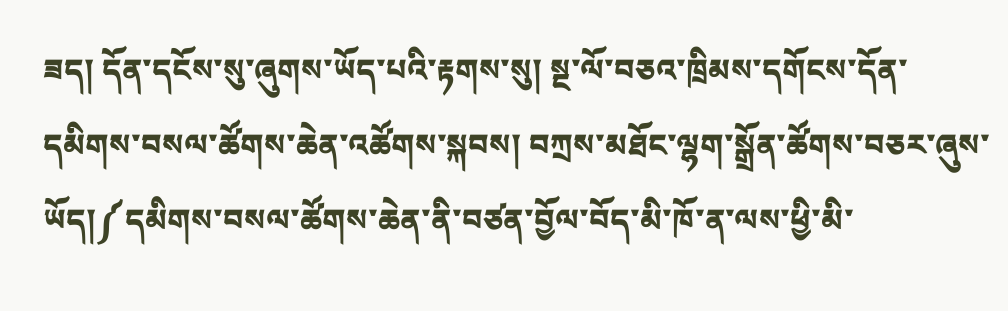ཟད། དོན་དངོས་སུ་ཞུགས་ཡོད་པའི་རྟགས་སུ། སྔ་ལོ་བཅའ་ཁྲིམས་དགོངས་དོན་དམིགས་བསལ་ཚོགས་ཆེན་འཚོགས་སྐབས། བཀྲས་མཐོང་ལྷག་སྒྲོན་ཚོགས་བཅར་ཞུས་ཡོད།༼དམིགས་བསལ་ཚོགས་ཆེན་ནི་བཙན་བྱོལ་བོད་མི་ཁོ་ན་ལས་ཕྱི་མི་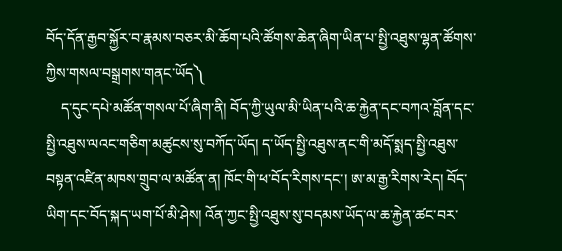བོད་དོན་རྒྱབ་སྐྱོར་བ་རྣམས་བཅར་མི་ཆོག་པའི་ཚོགས་ཆེན་ཞིག་ཡིན་པ་སྤྱི་འཐུས་ལྷན་ཚོགས་ཀྱིས་གསལ་བསྒྲགས་གནང་ཡོད༽
    ད་དུང་དཔེ་མཚོན་གསལ་པོ་ཞིག་ནི། བོད་ཀྱི་ཡུལ་མི་ཡིན་པའི་ཆ་རྐྱེན་དང་བཀའ་བློན་དང་སྤྱི་འཐུས་ལའང་གཅིག་མཚུངས་སུ་བཀོད་ཡོད། ད་ཡོད་སྤྱི་འཐུས་ནང་གི་མདོ་སྨད་སྤྱི་འཐུས་བསྟན་འཛིན་མཁས་གྲུབ་ལ་མཚོན་ན། ཁོང་གི་ཕ་བོད་རིགས་དང་། ཨ་མ་རྒྱ་རིགས་རེད། བོད་ཡིག་དང་བོད་སྐད་ཡག་པོ་མི་ཤེས། འོན་ཀྱང་སྤྱི་འཐུས་སུ་བདམས་ཡོད་ལ་ཆ་རྐྱེན་ཚང་བར་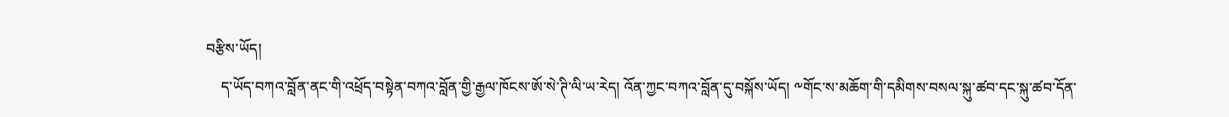བརྩིས་ཡོད།
    ད་ཡོད་བཀའ་བློན་ནང་གི་འཕྲོད་བསྟེན་བཀའ་བློན་གྱི་རྒྱལ་ཁོངས་ཨོ་སེ་ཊི་ལི་ཡ་རེད། འོན་ཀྱང་བཀའ་བློན་དུ་བསྐོས་ཡོད། ༸གོང་ས་མཆོག་གི་དམིགས་བསལ་སྐུ་ཚབ་དང་སྐུ་ཚབ་དོན་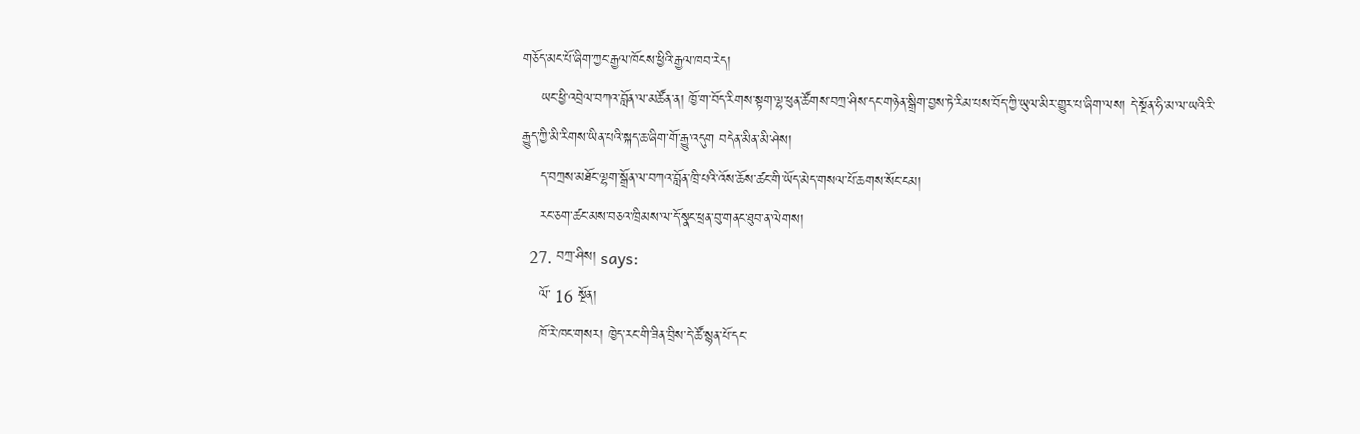གཅོད་མང་པོ་ཞིག་ཀྱང་རྒྱལ་ཁོངས་ཕྱིའི་རྒྱལ་ཁབ་རེད།
    ཡང་ཕྱི་འབྲེལ་བཀའ་བློན་ལ་མཚོན་ན། ཁྱོ་ག་བོད་རིགས་སྟག་ལྷ་ཕུན་ཚོགས་བཀྲ་ཤིས་དང་གཉེན་སྒྲིག་བྱས་ཏེ་རིམ་པས་བོད་ཀྱི་ཡུལ་མིར་གྱུར་པ་ཞིག་ལས། དེ་སྔོན་ཧི་མ་ལ་ཡའི་རི་རྒྱུད་ཀྱི་མི་རིགས་ཡིན་པའི་སྐད་ཆ་ཞིག་གོ་རྒྱུ་འདུག བདེན་མིན་མི་ཤེས།
    ད་བཀྲས་མཐོང་ལྷག་སྒྲོན་ལ་བཀའ་བློན་ཁྲི་པའི་འོས་ཆོས་ཚང་གི་ཡོད་མེད་གསལ་པོ་ཆགས་སོང་ངམ།
    རང་ཅག་ཚང་མས་བཅའ་ཁྲིམས་ལ་དོ་སྣང་ཕྲན་བུ་གནང་ཐུབ་ན་ལེགས།
  27. བཀྲ་ཤིས། says:
    ལོ་ 16 སྔོན།
    ཁོ་རེ་ཁང་གསར། ཁྱེད་རང་གི་ཟིན་བྲིས་དེ་ཚོ་སྙན་པོ་དང་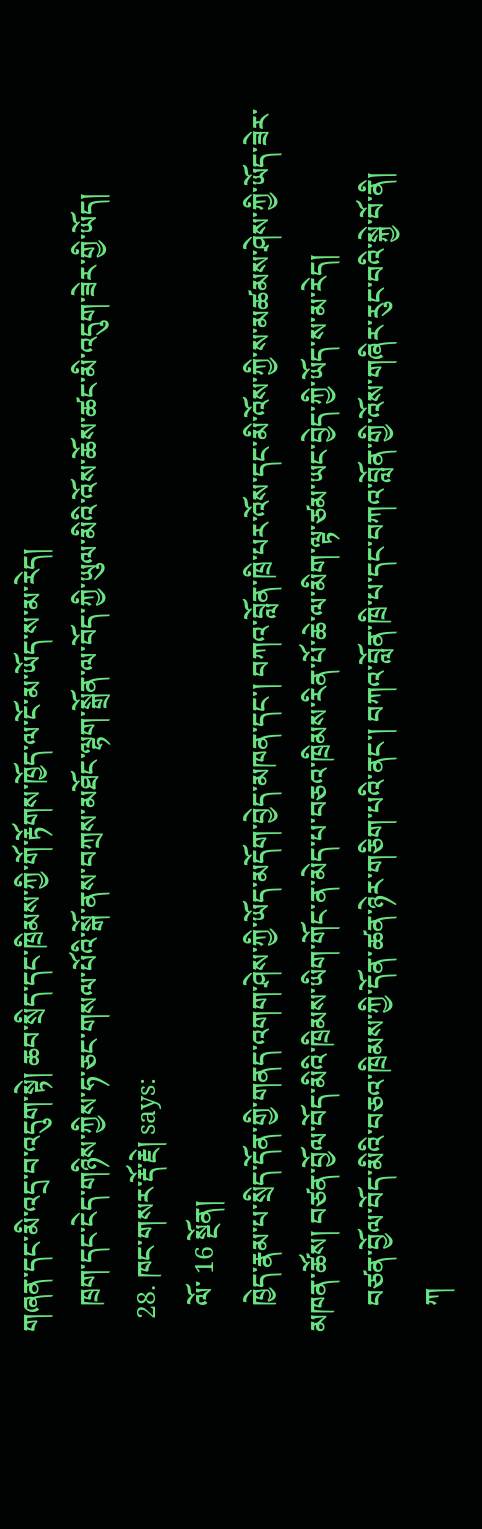གཞན་དང་མི་འདྲ་བ་འདུག་སྟེ། ཆབ་སྲིད་དང་ཁྲིམས་ཀྱི་གོ་རྟོགས་ཁྱོད་ལ་ངོ་མ་ཡོད་ས་མ་རེད།
    ཁྲག་དང་ངེད་གཉིས་ཀྱིས་ཧ་ཅང་གསལ་པོའི་སྒོ་ནས་བཀྲས་མཐོང་ལྷག་སྒྲོན་ལ་བོད་ཀྱི་ཡུལ་མིའི་འོས་ཆོས་ཚང་མི་འདུག་ཟེར་གྱི་ཡོད།
  28. ཁང་གསར་རྡོ་རྗེ། says:
    ལོ་ 16 སྔོན།
    ཁྱེད་རྣམ་པ་སྲིད་དོན་གྱི་གནད་འགག་ཤེས་ཀྱི་ཡོད་མདོག་བྱེད་མཁན་དང་། བཀའ་བློན་ཁྲི་པར་འོས་དང་མི་འོས་ཀྱི་ས་མཚམས་ཤེས་ཀྱི་ཡོད་ཟེར་མཁན་ཚོས། བཙན་བྱོལ་བོད་མིའི་ཁྲིམས་ཡིག་གོང་ན་མེད་པ་བཅའ་ཁྲིམས་རིན་པོ་ཆེ་ལ་མིག་ལྟ་ཙམ་ཡང་བྱེད་ཀྱི་ཡོད་ས་མ་རེད།
    བཙན་བྱོལ་བོད་མིའི་བཅའ་ཁྲིམས་ཀྱི་དོན་ཚན་ཉེར་གཅིག་པའི་ནང་། བཀའ་བློན་ཁྲི་པ་དང་བཀའ་བློན་གྱི་འོས་གཞིར་རུང་བའི་སྐྱེ་བོ་ནི།
    ཀ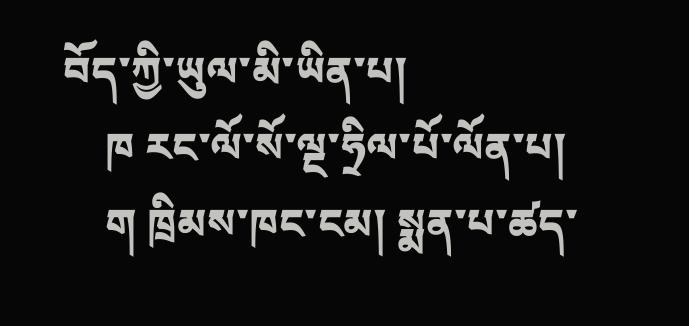བོད་ཀྱི་ཡུལ་མི་ཡིན་པ།
    ཁ རང་ལོ་སོ་ལྔ་ཧྲིལ་པོ་ལོན་པ།
    ག ཁྲིམས་ཁང་ངམ། སྨན་པ་ཚད་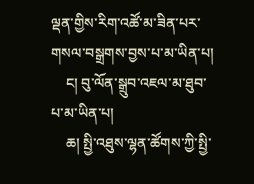ལྡན་གྱིས་རིག་འཚོ་མ་ཟིན་པར་གསལ་བསྒྲགས་བྱས་པ་མ་ཡིན་པ།
    ང། བུ་ལོན་སྒྲུབ་འཇལ་མ་ཐུབ་པ་མ་ཡིན་པ།
    ཆ། སྤྱི་འཐུས་ལྷན་ཚོགས་ཀྱི་སྤྱི་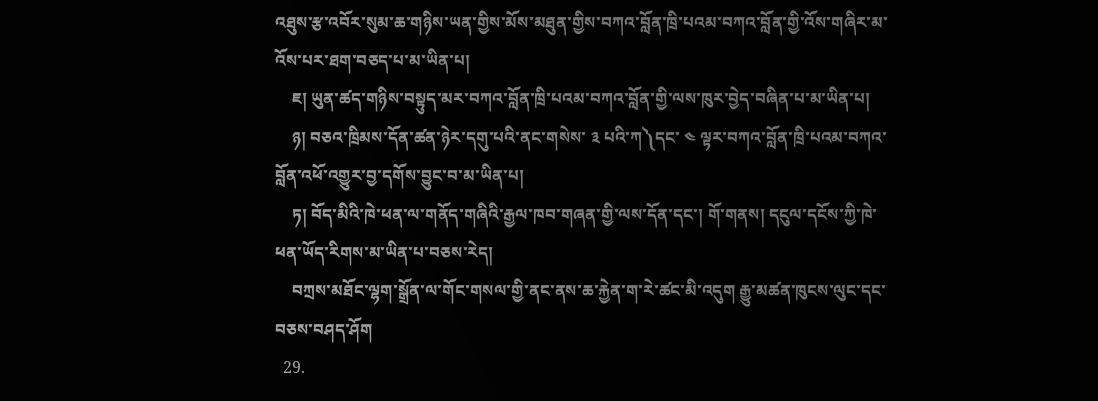འཐུས་རྩ་འབོར་སུམ་ཆ་གཉིས་ཡན་གྱིས་མོས་མཐུན་གྱིས་བཀའ་བློན་ཁྲི་པའམ་བཀའ་བློན་གྱི་འོས་གཞིར་མ་འོས་པར་ཐག་བཅད་པ་མ་ཡིན་པ།
    ཇ། ཡུན་ཚད་གཉིས་བསྟུད་མར་བཀའ་བློན་ཁྲི་པའམ་བཀའ་བློན་གྱི་ལས་ཁུར་བྱེད་བཞིན་པ་མ་ཡིན་པ།
    ཉ། བཅའ་ཁྲིམས་དོན་ཚན་ཉེར་དགུ་པའི་ནང་གསེས་ ༣ པའི་ཀ༽དང་ ༤ ལྟར་བཀའ་བློན་ཁྲི་པའམ་བཀའ་བློན་འཕོ་འགྱུར་བྱ་དགོས་བྱུང་བ་མ་ཡིན་པ།
    ཏ། བོད་མིའི་ཁེ་ཕན་ལ་གནོད་གཞིའི་རྒྱལ་ཁབ་གཞན་གྱི་ལས་དོན་དང་། གོ་གནས། དངུལ་དངོས་ཀྱི་ཁེ་ཕན་ཡོད་རིགས་མ་ཡིན་པ་བཅས་རེད།
    བཀྲས་མཐོང་ལྷག་སྒྲོན་ལ་གོང་གསལ་གྱི་ནང་ནས་ཆ་རྐྱེན་ག་རེ་ཚང་མི་འདུག རྒྱུ་མཚན་ཁུངས་ལུང་དང་བཅས་བཤད་ཤོག
  29.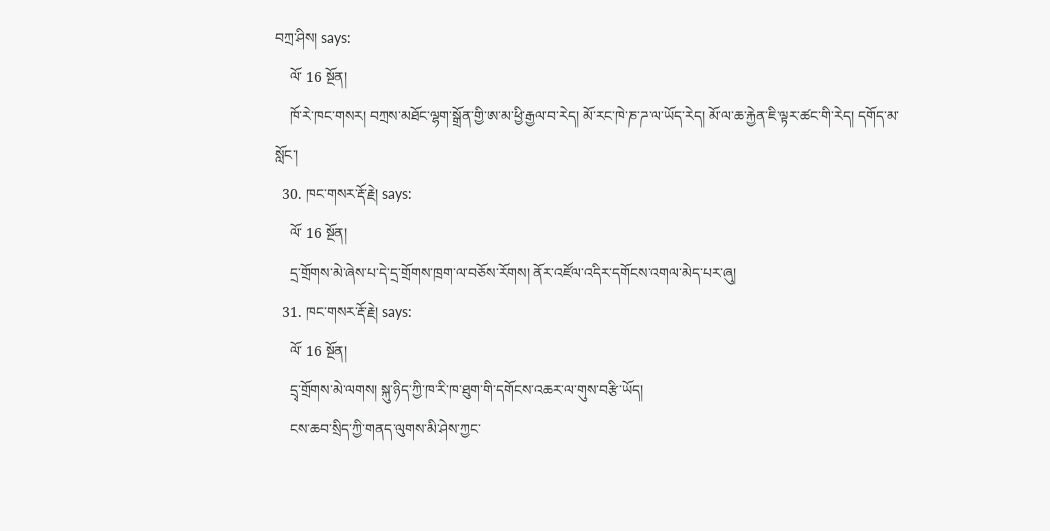བཀྲ་ཤིས། says:
    ལོ་ 16 སྔོན།
    ཁོ་རེ་ཁང་གསར། བཀྲས་མཐོང་ལྷག་སྒྲོན་གྱི་ཨ་མ་ཕྱི་རྒྱལ་བ་རེད། མོ་རང་ཁེ་ཎ་ཌ་ལ་ཡོད་རེད། མོ་ལ་ཆ་རྐྱེན་ཇི་ལྟར་ཚང་གི་རེད། དགོད་མ་སློང་།
  30. ཁང་གསར་རྡོ་རྗེ། says:
    ལོ་ 16 སྔོན།
    དྲ་གྲོགས་མེ་ཞེས་པ་དེ་དྲ་གྲོགས་ཁྲག་ལ་བཅོས་རོགས། ནོར་འཛོལ་འདིར་དགོངས་འགལ་མེད་པར་ཞུ།
  31. ཁང་གསར་རྡོ་རྗེ། says:
    ལོ་ 16 སྔོན།
    དྲྭ་གྲོགས་མེ་ལགས། སྐུ་ཉིད་ཀྱི་ཁ་རི་ཁ་ཐུག་གི་དགོངས་འཆར་ལ་གུས་བརྩི་ཡོད།
    ངས་ཆབ་སྲིད་ཀྱི་གནད་ལུགས་མི་ཤེས་ཀྱང་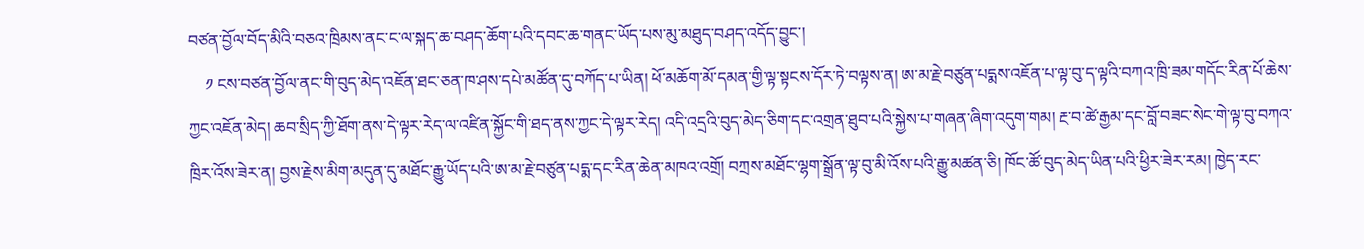བཙན་བྱོལ་བོད་མིའི་བཅའ་ཁྲིམས་ནང་ང་ལ་སྐད་ཆ་བཤད་ཆོག་པའི་དབང་ཆ་གནང་ཡོད་པས་མུ་མཐུད་བཤད་འདོད་བྱུང་།
    ༡ ངས་བཙན་བྱོལ་ནང་གི་བུད་མེད་འཇོན་ཐང་ཅན་ཁ་ཤས་དཔེ་མཚོན་དུ་བཀོད་པ་ཡིན། ཕོ་མཆོག་མོ་དམན་གྱི་ལྟ་སྟངས་དོར་ཏེ་བལྟས་ན། ཨ་མ་རྗེ་བཙུན་པདྨས་འཇོན་པ་ལྟ་བུ་ད་ལྟའི་བཀའ་ཁྲི་ཟམ་གདོང་རིན་པོ་ཆེས་ཀྱང་འཇོན་མེད། ཆབ་སྲིད་ཀྱི་ཐོག་ནས་དེ་ལྟར་རེད་ལ་འཛིན་སྐྱོང་གི་ཐད་ནས་ཀྱང་དེ་ལྟར་རེད། འདི་འདྲའི་བུད་མེད་ཅིག་དང་འགྲན་ཐུབ་པའི་སྐྱེས་པ་གཞན་ཞིག་འདུག་གམ། རྔ་བ་ཚེ་རྒྱམ་དང་བློ་བཟང་སེང་གེ་ལྟ་བུ་བཀའ་ཁྲིར་འོས་ཟེར་ན། བྱས་རྗེས་མིག་མདུན་དུ་མཐོང་རྒྱུ་ཡོད་པའི་ཨ་མ་རྗེ་བཙུན་པདྨ་དང་རིན་ཆེན་མཁའ་འགྲོ། བཀྲས་མཐོང་ལྷག་སྒྲོན་ལྟ་བུ་མི་འོས་པའི་རྒྱུ་མཚན་ཅི། ཁོང་ཚོ་བུད་མེད་ཡིན་པའི་ཕྱིར་ཟེར་རམ། ཁྱེད་རང་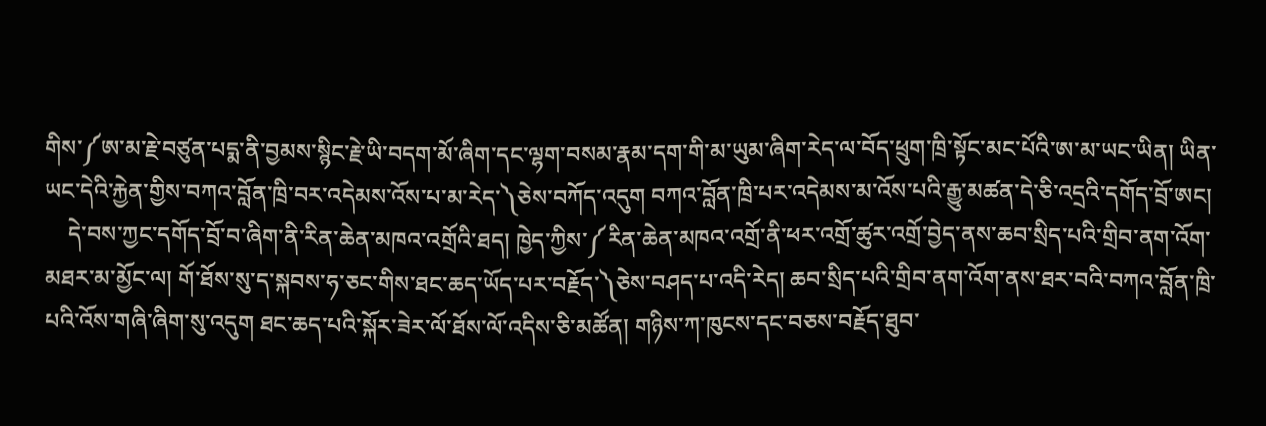གིས་༼ཨ་མ་རྗེ་བཙུན་པདྨ་ནི་བྱམས་སྙིང་རྗེ་ཡི་བདག་མོ་ཞིག་དང་ལྷག་བསམ་རྣམ་དག་གི་མ་ཡུམ་ཞིག་རེད་ལ་བོད་ཕྲུག་ཁྲི་སྟོང་མང་པོའི་ཨ་མ་ཡང་ཡིན། ཡིན་ཡང་དེའི་རྐྱེན་གྱིས་བཀའ་བློན་ཁྲི་བར་འདེམས་འོས་པ་མ་རེད་༽ཅེས་བཀོད་འདུག བཀའ་བློན་ཁྲི་པར་འདེམས་མ་འོས་པའི་རྒྱུ་མཚན་དེ་ཅི་འདྲའི་དགོད་བྲོ་ཨང།
    དེ་བས་ཀྱང་དགོད་བྲོ་བ་ཞིག་ནི་རིན་ཆེན་མཁའ་འགྲོའི་ཐད། ཁྱེད་ཀྱིས་༼རིན་ཆེན་མཁའ་འགྲོ་ནི་ཕར་འགྲོ་ཚུར་འགྲོ་བྱེད་ནས་ཆབ་སྲིད་པའི་གྲིབ་ནག་འོག་མཐར་མ་མྱོང་ལ། གོ་ཐོས་སུ་ད་སྐབས་ཧ་ཅང་གིས་ཐང་ཆད་ཡོད་པར་བརྗོད་༽ཅེས་བཤད་པ་འདི་རེད། ཆབ་སྲིད་པའི་གྲིབ་ནག་འོག་ནས་ཐར་བའི་བཀའ་བློན་ཁྲི་པའི་འོས་གཞི་ཞིག་སུ་འདུག ཐང་ཆད་པའི་སྐོར་ཟེར་ལོ་ཐོས་ལོ་འདིས་ཅི་མཚོན། གཉིས་ཀ་ཁུངས་དང་བཅས་བརྗོད་ཐུབ་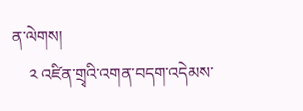ན་ལེགས།
    ༢ འཛིན་གྲྭའི་འགན་བདག་འདེམས་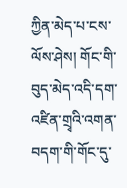ཀྱིན་མེད་པ་ངས་ལོས་ཤེས། གོང་གི་བུད་མེད་འདི་དག་འཛིན་གྲྭའི་འགན་བདག་གི་གོང་དུ་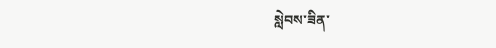སླེབས་ཟིན་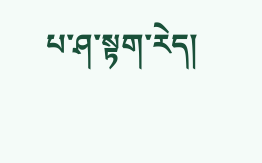པ་ཤ་སྟག་རེད།